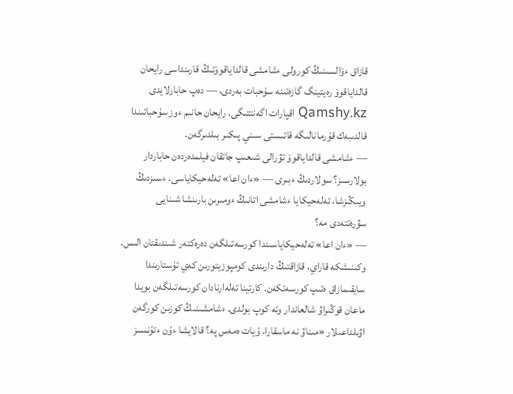قازاق ءۆالسىنىڭ كورولى ءشامشى قالداياقوۆتىڭ قارىنداسى رايحان قالداياقوۆ رەيتينگ گازەتىنە سۇحبات بەردى، — دەپ حابارلايدى Qamshy.kz اقپارات اگەنتتىگى. رايحان حانىم ءوز سۇحباتىندا قالدىبەك قۇرمانالىگە قاتىستى سىني پىكىر بىلدىرگەن.
— ءشامشى قالداياقوۆ تۋرالى شىعىپ جاتقان فيلمدەردەن حاباردار بولارسىز؟ سولاردىڭ ءبىرى — «ءان اعا» تەلەحيكاياسى. ءسىزدىڭ ويىڭىزشا، تەلەحيكايا ءشامشى اتانىڭ ءومىرىن بارىنشا شىنايى سۋرەتتەدى مە؟
— «ءان اعا» تەلەحيكاياسىندا كورسەتىلگەن دەرەكتەر شىندىقتان الىس. وكىنىشكە قاراي، قازاقتىڭ دارىندى كومپوزيتورىن كەي تۇستارىندا سايقىمازاق ەتىپ كورسەتكەن. كارتينا تەلەارنادان كورسەتىلگەن بويدا ماعان قوڭىراۋ شالعاندار وتە كوپ بولدى. ءشامشىنىڭ كوزىن كورگەن اۋىلداعىلار «مىناۋ نە ماسقارا، ۇيات ەمەس پە؟ قالايشا ءۇن ءتۇنسىز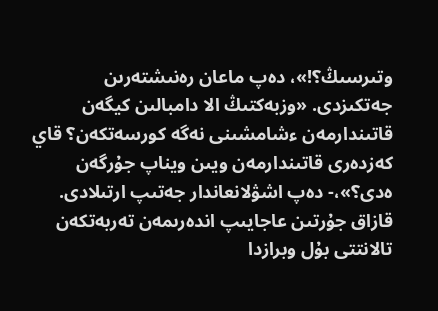وتىرسىڭ؟!»، دەپ ماعان رەنىشتەرىن جەتكىزدى. «وزبەكتىڭ الا دامبالىن كيگەن قاتىندارمەن ءشامشىنى نەگە كورسەتكەن؟ قاي كەزدەرى قاتىندارمەن ويىن ويناپ جۇرگەن ەدى؟»،- دەپ اشۋلانعاندار جەتىپ ارتىلادى. قازاق جۇرتىن عاجايىپ اندەرىمەن تەربەتكەن تالانتتى بۇل وبرازدا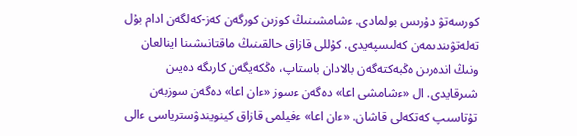كورسەتۋ دۇرىس بولمادى. ءشامشىنىڭ كوزىن كورگەن كەز-كەلگەن ادام بۇل تەلەتۋىندىمەن كەلىسپەيدى. كۇللى قازاق حالقىنىڭ ماقتانىشىنا اينالعان ونىڭ اندەرىن ەڭبەكتەگەن بالادان باستاپ، ەڭكەيگەن كارىگە دەيىن شىرقايدى. ال «ءشامشى اعا» دەگەن ءسوز «ءان اعا» دەگەن سوزبەن تۇتاسىپ كەتكەلى قاشان. «ءان اعا» ءفيلمى قازاق كينويندۋسترياسى ءالى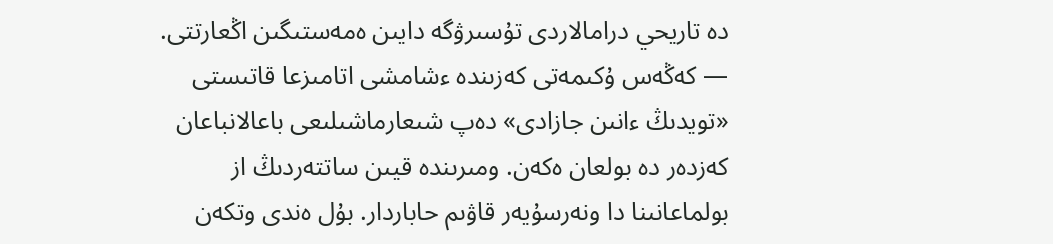دە تاريحي درامالاردى تۇسىرۋگە دايىن ەمەستىگىن اڭعارتتى.
— كەڭەس ۇكىمەتى كەزىندە ءشامشى اتامىزعا قاتىستى «تويدىڭ ءانىن جازادى» دەپ شىعارماشىلىعى باعالانباعان كەزدەر دە بولعان ەكەن. ومىرىندە قيىن ساتتەردىڭ از بولماعانىنا دا ونەرسۇيەر قاۋىم حاباردار. بۇل ەندى وتكەن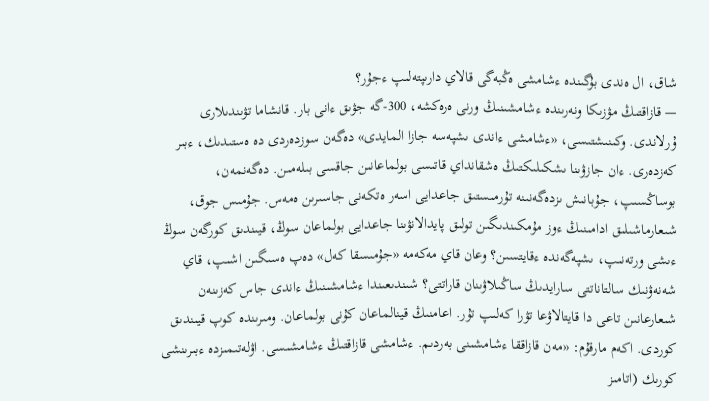شاق، ال ەندى بۇگىندە ءشامشى ەڭبەگى قالاي دارىپتەلىپ ءجۇر؟
— قازاقتىڭ مۋزىكا ونەرىندە ءشامشىنىڭ ورنى ەرەكشە، 300-گە جۋىق ءانى بار. قانشاما تۋىندىلارى ۇرلاندى. وكىنىشتىسى، «ءشامشى ءاندى ىشپەسە جازا المايدى» دەگەن سوزدەردى دە ەستىدىك، ءبىر كەزدەرى. ءان جازۋىنا ىشكىلىكتىڭ ەشقانداي قاتىسى بولماعانىن جاقسى بىلەمىن. دەگەنمەن، بوساڭسىپ، جۇبانىش ىزدەگەنىنە تۇرمىستىق جاعدايى اسەر ەتكەنى جاسىرىن ەمەس. جۇمىس جوق، شىعارماشىلىق ادامىنىڭ ءوز مۇمكىندىگىن تولىق پايدالانۋىنا جاعدايى بولماعان سوڭ، قيىندىق كورگەن سوڭ ءىشى ورتەنىپ، ىشپەگەندە ءقايتسىن؟ وعان قاي مەكەمە «جۇمىسقا كەل» دەپ ەسىگىن اشىپ، قاي شەنەۋنىك سالتاناتتى سارايدىڭ ساڭىلاۋىنان قاراتتى؟ شىندىعىندا ءشامشىنىڭ ءاندى جاس كەزىنەن شىعارعانىن تاعى دا قايتالاۋعا تۋرا كەلىپ تۇر. اعامنىڭ قينالماعان كۇنى بولماعان. ومىرىندە كوپ قيىندىق كوردى. اكەم مارقۇم: «مەن قازاققا ءشامشىنى بەردىم. ءشامشى قازاقتىڭ ءشامشىسى. اۋلەتىمىزدە ءبىرىنشى كورىك (اتامىز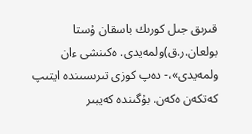قىرىق جىل كورىك باسقان ۇستا بولعان.ر.ق)ولمەيدى. ەكىنشى ءان ولمەيدى»،- دەپ كوزى تىرىسىندە ايتىپ كەتكەن ەكەن. بۇگىندە كەيبىر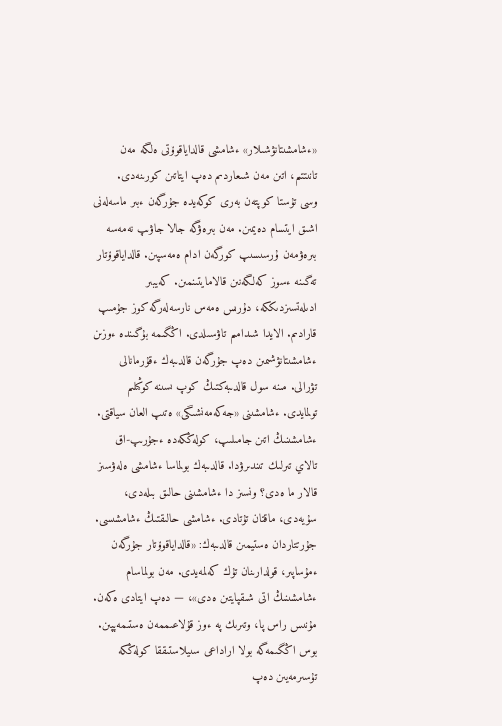«ءشامشىتانۋشىلار» ءشامشى قالداياقوۆتى ەلگە مەن تانىتتىم، اتىن مەن شىعاردىم دەپ ايتاتىن كورىنەدى.
وسى تۇستا كوپتەن بەرى كوكەيدە جۇرگەن ءبىر ماسەلەنى اشىق ايتسام دەيمىن. مەن بىرەۋگە جالا جاۋىپ نەمەسە بىرەۋمەن ۇرسىسىپ كورگەن ادام ەمەسپىن. قالداياقوۆتار تەگىنە ءسوز كەلگەنىن قالامايتىنمىن. كەيبىر ادىلەتسىزدىككە، دۇرىس ەمەس نارسەلەرگە كوز جۇمىپ قارادىم. الايدا شىدامىم تاۋسىلدى. اڭگىمە بۇگىندە ءوزىن ءشامشىتانۋشىمىن دەپ جۇرگەن قالدىبەك ءقۇرمانالى تۋرالى. مىنە سول قالدىبەكتىڭ كوپ ىسىنە كوڭىلىم تولمايدى. ءشامشىنى «جەكەمەنشىگى» ەتىپ العان سياقتى. ءشامشىنىڭ اتىن جامىلىپ، كولەڭكەدە ءجۇرىپ-اق تالاي تىرلىك تىندىرۋدا. قالدىبەك بولماسا ءشامشى ەلەۋسىز قالار ما ەدى؟ ونسىز دا ءشامشىنى حالىق بىلەدى، سۇيەدى، ماقتان تۇتادى. ءشامشى حالىقتىڭ ءشامشىسى. جۇرتتاردان ەستيمىن قالدىبەك: «قالداياقوۆتار جۇرگەن ءمۇساپىر، قولدارىنان تۇك كەلمەيدى. مەن بولماسام ءشامشىنىڭ اتى شىقپايتىن ەدى»، — دەپ ايتادى ەكەن. مۇنىس راس پا، وتىرىك پە ءوز قۇلاعىممەن ەستىمەپپىن. بوس اڭگىمەگە بولا اراداعى سىيلاستىققا كولەڭكە تۇسىرمەيىن دەپ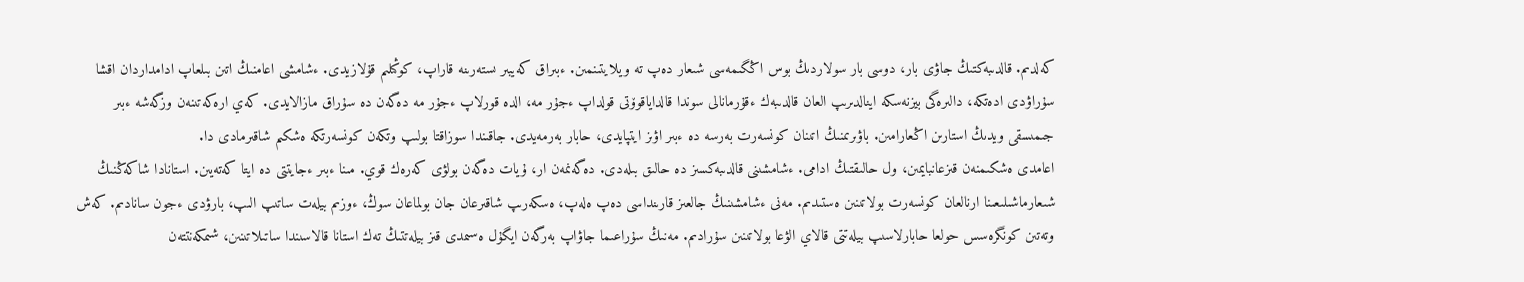كەلدىم. قالدىبەكتىڭ جاۋى بار، دوسى بار سولاردىڭ بوس اڭگىمەسى شىعار دەپ تە ويلايتىنمىن. ءبىراق كەيبىر ىستەرىنە قاراپ، كوڭىلىم قۇلازيدى. ءشامشى اعامنىڭ اتىن بىلعاپ ادامداردان اقشا سۇراۋدى ادەتكە، دالىرەگى بيزنەسكە اينالدىرىپ العان قالدىبەك ءقۇرمانالى سوندا قالداياقوۆتى قولداپ ءجۇر مە، الدە قورلاپ ءجۇر مە دەگەن دە سۇراق مازالايدى. كەي ارەكەتىنەن وزگەشە ءبىر جىمىسقى ويدىڭ استارىن اڭعارامىن. باۋىرىمنىڭ اتىنان كونسەرت بەرسە دە ءبىر اۋىز ايتپايدى، حابار بەرمەيدى. جاقىندا سوزاقتا بولىپ وتكەن كونسەرتكە ەشكىم شاقىرمادى دا.
اعامدى ەشكىمنەن قىزعانبايمىن، ول حالىقتىڭ ادامى. ءشامشىنى قالدىبەكسىز دە حالىق بىلەدى. دەگەنمەن ار، ۇيات دەگەن بولۋى كەرەك قوي. مىنا ءبىر ءجايتتى دە ايتا كەتەيىن. استانادا شاكەڭنىڭ شىعارماشىلىعىنا ارنالعان كونسەرت بولاتىنىن ەستىدىم. مەنى ءشامشىنىڭ جالعىز قارىنداسى دەپ ەلەپ، ەسكەرىپ شاقىرعان جان بولماعان سوڭ، ءوزىم بيلەت ساتىپ الىپ، بارۋدى ءجون سانادىم. كەش وتەتىن كونگرەسس حولعا حابارلاسىپ بيلەتتى قالاي الۋعا بولاتىنىن سۇرادىم. مەنىڭ سۇراعىما جاۋاپ بەرگەن ايگۇل ەسىمدى قىز بيلەتتىڭ تەك استانا قالاسىندا ساتىلاتىنىن، شىمكەنتتەن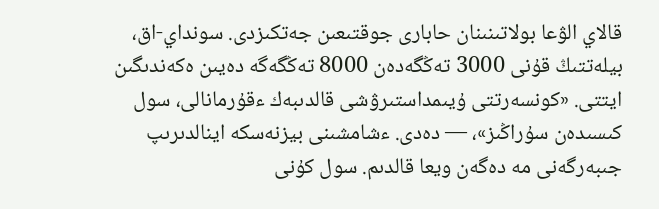قالاي الۋعا بولاتىنىنان حابارى جوقتىعىن جەتكىزدى. سونداي-اق، بيلەتتىڭ قۇنى 3000 تەڭگەدەن 8000 تەڭگەگە دەيىن ەكەندىگىن ايتتى. «كونسەرتتى ۇيىمداستىرۋشى قالدىبەك ءقۇرمانالى، سول كىسىدەن سۇراڭىز»، — دەدى. ءشامشىنى بيزنەسكە اينالدىرىپ جىبەرگەنى مە دەگەن ويعا قالدىم. سول كۇنى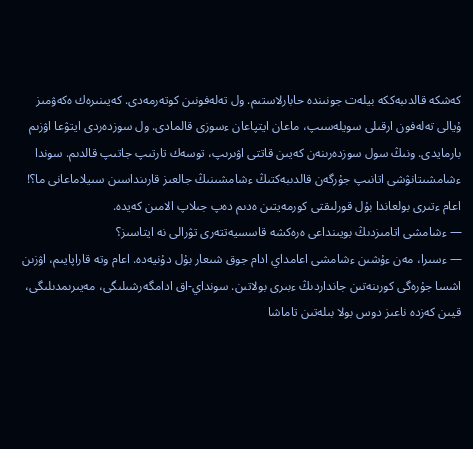كەشكە قالدىبەككە بيلەت جونىندە حابارلاستىم. ول تەلەفونىن كوتەرمەدى. كەيىنىرەك ەكەۋمىز ۇيالى تەلەفون ارقىلى سويلەسىپ، ماعان ايتپاعان ءسوزى قالمادى. ول سوزدەردى ايتۋعا اۋزىم بارمايدى. ونىڭ سول سوزدەرىنەن كەيىن قاتتى اۋىرىپ، توسەك تارتىپ جاتىپ قالدىم. سوندا ءشامشىتانۋشى اتانىپ جۇرگەن قالدىبەكتىڭ ءشامشىنىڭ جالعىز قارىنداسىن سىيلاماعانى ما؟! اعام ءتىرى بولعاندا بۇل قورلىقتى كورمەيتىن ەدىم دەپ جىلاپ الامىن كەيدە.
— ءشامشى اتامىزدىڭ بويىنداعى ەرەكشە قاسسيەتتەرى تۋرالى نە ايتاسىز؟
— ءسىرا، مەن ءۇشىن ءشامشى اعامداي ادام جوق شىعار بۇل دۇنيەدە. اعام وتە قاراپايىم، اۋزىن اشسا جۇرەگى كورىنەتىن جانداردىڭ ءبىرى بولاتىن. سونداي-اق ادامگەرشىلىگى، مەيىرىمدىلىگى، قيىن كەزدە ناعىز دوس بولا بىلەتىن تاماشا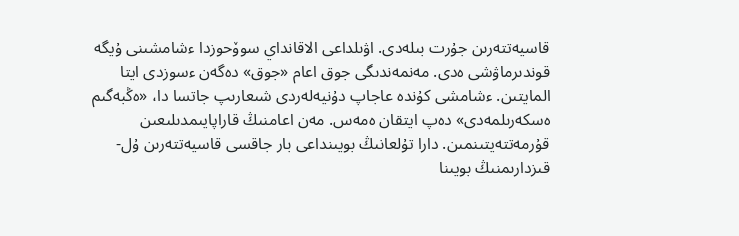قاسيەتتەرىن جۇرت بىلەدى. اۋىلداعى الاقانداي سوۆحوزدا ءشامشىنى ۇيگە قوندىرماۋشى ەدى. مەنمەندىگى جوق اعام «جوق» دەگەن ءسوزدى ايتا المايتىن. ءشامشى كۇندە عاجاپ دۇنيەلەردى شىعارىپ جاتسا دا، «ەڭبەگىم ەسكەرىلمەدى» دەپ ايتقان ەمەس. مەن اعامنىڭ قاراپايىمدىلىعىن قۇرمەتتەيتىنمىن. دارا تۇلعانىڭ بويىنداعى بار جاقسى قاسيەتتەرىن ۇل-قىزدارىمنىڭ بويىنا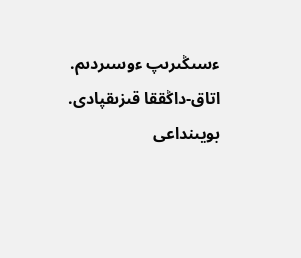ءسىڭىرىپ ءوسىردىم. اتاق-داڭققا قىزىقپادى. بويىنداعى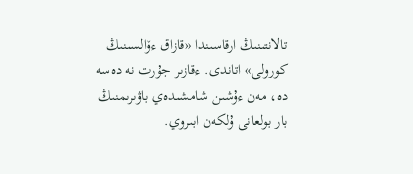تالانتىنىڭ ارقاسىندا «قازاق ءۆالسىنىڭ كورولى» اتاندى. ءقازىر جۇرت نە دەسە دە، مەن ءۇشىن شامشىدەي باۋىرىمنىڭ بار بولعانى ۇلكەن ابىروي.